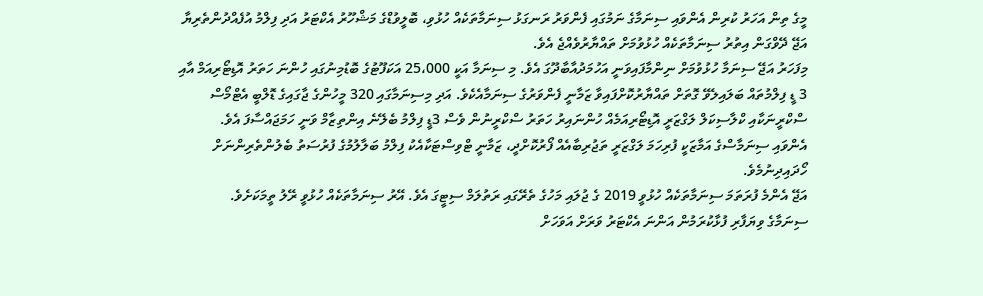މީގެ ތިން އަހަރު ކުރިން އެންވައި ސިނަމާގެ ނަމުގައި ފެންވަރު ރަނގަޅު ސިނަމާތަކެއް ހުޅުވި، ބޮލީވުޑްގެ މަޝްހޫރު އެކްޓަރު އަދި ފިލްމު އުފެއްދުންތެރިޔާ އަޖޭ ދޭވްގަން އިތުރު ސިނަމާތަކެއް ހުޅުވުމަށް ތައްޔާރުވެއްޖެ އެވެ.
މިފަހަރު އަޖޭ ސިނަމާ ހުޅުވުމަށް ނިންމާފައިވަނީ އަހުމަދުއާބާދޫގަ އެވެ. މި ސިނަމާ އަކީ 25،000 އަކަފޫޓުގެ ބޮޑުމިނުގައި ހުންނަ ހަތަރު އޮޑިޓޯރިއަމް އާއި 3 ޑީ ފިލްމުތައް ބަލައިލެވޭ ގޮތަށް ތައްޔާރުކޮށްފައިވާ ޒަމާނީ ފެންވަރުގެ ސިނަމާއެކެވެ. އަދި މިސިނަމާގައި 320 މީހުންގެ ޖާގައިގެ ޑޮލްބީ އެޓްމޯސް ސްކްރީނަކާއި ކްލާސިކަލް ލަގްޒަރީ އޮޑިޓޯރިއަމެއް ހުންނައިރު ހަތަރު ސްކްރީނުން ވެސް 3ޑީ ފިލްމު ބެލޭނެ އިންތިޒާމް ވަނީ ހަމަޖައްސާފަ އެވެ.
އެންވައި ސިނަމާސްގެ އަމާޒަކީ ފުރިހަމަ ލަގްޒަރީ ތަޖުރިބާއެއް ފޯރުކޮށްދީ، ޒަމާނީ ޓްވިސްޓަކާއެކު ފިލްމު ބަލާލުމުގެ ފުރުސަތު ބެލުންތެރިންނަށް ހޯދައިދިނުމެވެ.
އަޖޭ އެންމެ ފުރަތަމަ ސިނަމާތަކެއް ހުޅުވީ 2019 ގެ ޖުލައި މަހުގެ ތެރޭގައި ރަތުލަމް ސިޓީގަ އެވެ. އޭރު ސިނަމާތަކެއް ހުޅުވީ ރޭލު ތީމަކަށެވެ.
ސިނަމާގެ ވިޔަފާރި ފުޅާކުރަމުން އަންނަ އެކްޓަރު ވަރަށް އަވަހަށް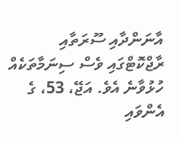އާނަންދާއި ސޫރަތާއި ރާޖްކޮޓްގައި ވެސް ސިނަމާތަކެއް ހުޅުވާނެ އެވެ. އަޖޭ، 53، ގެ އެންވައި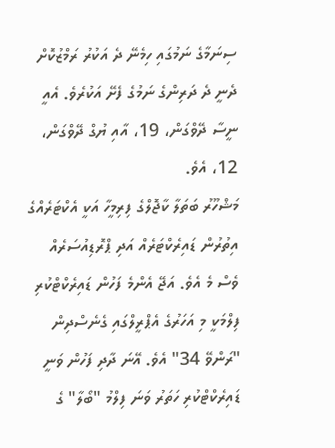ސިނަމާގެ ނަމުގައި ހިމެނޭ ދެ އަކުރު ރަމްޒުކޮށް ދެނީ ދެ ދަރިންގެ ނަމުގެ ފެށޭ އަކުރެވެ. އެއީ ނީސާ ދޭވްގަން، 19، އާއި ޔުގް ދޭވްގަން، 12، އެވެ.
މަޝްހޫރު ބަތަލާ ކާޖޮލްގެ ފިރިމީހާ އަކީ އެކްޓަރެއްގެ އިތުރުން ޑައިރެކްޓަރެއް އަދި ޕްރޮޑިއުސަރެއް ވެސް މެ އެވެ. އަޖޭ އެންމެ ފަހުން ޑައިރެކްޓްކުރި ފިލްމަކީ މި އަހަރުގެ އެޕްރީލްގައި ގެނެސްދިން "ރަންވޭ 34" އެވެ. އޭނަ ދާދި ފަހުން ވަނީ ޑައިރެކްޓްކުރި ހަތަރު ވަނަ ފިލްމު "ބޯލާ" ގެ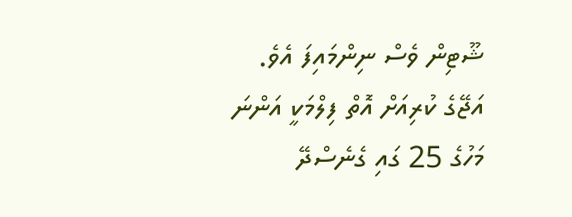ޝޫޓިން ވެސް ނިންމައިފަ އެވެ.
އަޖޭގެ ކުރިއަށް އޮތް ފިލްމަކީ އަންނަ މަހުގެ 25 ގައި ގެނެސްދޭ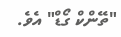"ތޭންކް ގޯޑް" އެވެ.